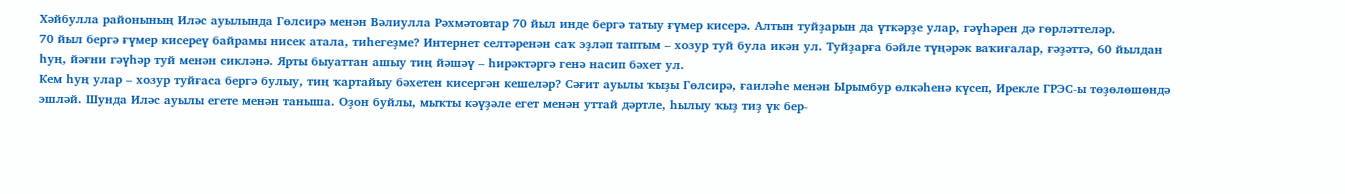Хәйбулла районының Иләс ауылында Гөлсирә менән Вәлиулла Рәхмәтовтар 70 йыл инде бергә татыу ғүмер кисерә. Алтын туйҙарын да үткәрҙе улар, гәүһәрен дә гөрләттеләр.
70 йыл бергә ғүмер кисереү байрамы нисек атала, тиһегеҙме? Интернет селтәренән саҡ эҙләп таптым – хозур туй була икән ул. Туйҙарға бәйле түңәрәк ваҡиғалар, ғәҙәттә, 60 йылдан һуң, йәғни гәүһәр туй менән сикләнә. Ярты быуаттан ашыу тиң йәшәү – һирәктәргә генә насип бәхет ул.
Кем һуң улар – хозур туйғаса бергә булыу, тиң ҡартайыу бәхетен кисергән кешеләр? Сәғит ауылы ҡыҙы Гөлсирә, ғаиләһе менән Ырымбур өлкәһенә күсеп, Ирекле ГРЭС-ы төҙөлөшөндә эшләй. Шунда Иләс ауылы егете менән таныша. Оҙон буйлы, мыҡты кәүҙәле егет менән уттай дәртле, һылыу ҡыҙ тиҙ үк бер-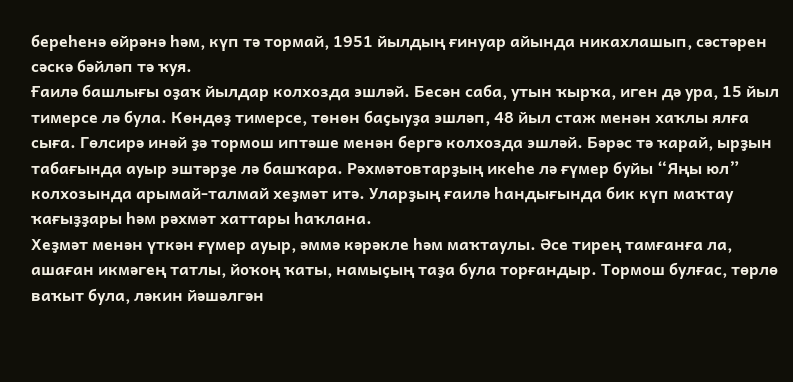береһенә өйрәнә һәм, күп тә тормай, 1951 йылдың ғинуар айында никахлашып, сәстәрен сәскә бәйләп тә ҡуя.
Ғаилә башлығы оҙаҡ йылдар колхозда эшләй. Бесән саба, утын ҡырҡа, иген дә ура, 15 йыл тимерсе лә була. Көндөҙ тимерсе, төнөн баҫыуҙа эшләп, 48 йыл стаж менән хаҡлы ялға сыға. Гөлсирә инәй ҙә тормош иптәше менән бергә колхозда эшләй. Бәрәс тә ҡарай, ырҙын табағында ауыр эштәрҙе лә башҡара. Рәхмәтовтарҙың икеһе лә ғүмер буйы “Яңы юл” колхозында арымай-талмай хеҙмәт итә. Уларҙың ғаилә һандығында бик күп маҡтау ҡағыҙҙары һәм рәхмәт хаттары һаҡлана.
Хеҙмәт менән үткән ғүмер ауыр, әммә кәрәкле һәм маҡтаулы. Әсе тирең тамғанға ла, ашаған икмәгең татлы, йоҡоң ҡаты, намыҫың таҙа була торғандыр. Тормош булғас, төрлө ваҡыт була, ләкин йәшәлгән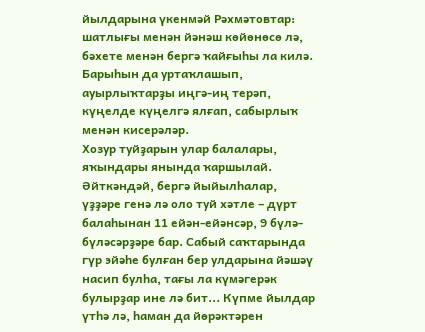йылдарына үкенмәй Рәхмәтовтар: шатлығы менән йәнәш көйөнөсө лә, бәхете менән бергә ҡайғыһы ла килә. Барыһын да уртаҡлашып, ауырлыҡтарҙы иңгә-иң терәп, күңелде күңелгә ялғап, сабырлыҡ менән кисерәләр.
Хозур туйҙарын улар балалары, яҡындары янында ҡаршылай. Әйткәндәй, бергә йыйылһалар, үҙҙәре генә лә оло туй хәтле – дүрт балаһынан 11 ейән-ейәнсәр, 9 бүлә-бүләсәрҙәре бар. Сабый саҡтарында гүр эйәһе булған бер улдарына йәшәү насип булһа, тағы ла күмәгерәк булырҙар ине лә бит... Күпме йылдар үтһә лә, һаман да йөрәктәрен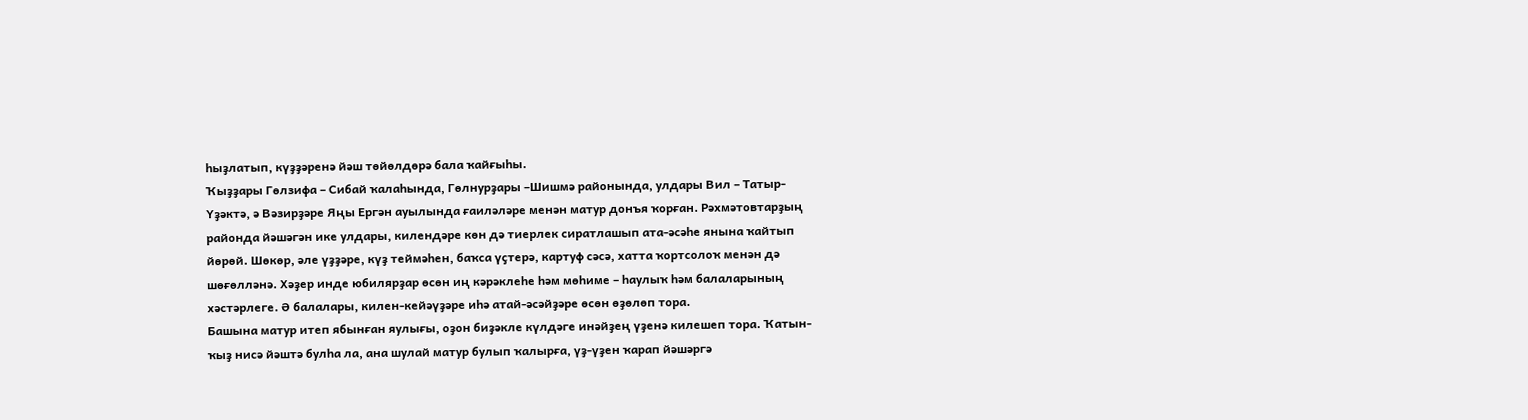һыҙлатып, күҙҙәренә йәш төйөлдөрә бала ҡайғыһы.
Ҡыҙҙары Гөлзифа – Сибай ҡалаһында, Гөлнурҙары –Шишмә районында, улдары Вил – Татыр-Үҙәктә, ә Вәзирҙәре Яңы Ергән ауылында ғаиләләре менән матур донъя ҡорған. Рәхмәтовтарҙың районда йәшәгән ике улдары, килендәре көн дә тиерлек сиратлашып ата-әсәһе янына ҡайтып йөрөй. Шөкөр, әле үҙҙәре, күҙ теймәһен, баҡса үҫтерә, картуф сәсә, хатта ҡортсолоҡ менән дә шөғөлләнә. Хәҙер инде юбилярҙар өсөн иң кәрәклеһе һәм мөһиме – һаулыҡ һәм балаларының хәстәрлеге. Ә балалары, килен-кейәүҙәре иһә атай-әсәйҙәре өсөн өҙөлөп тора.
Башына матур итеп ябынған яулығы, оҙон биҙәкле күлдәге инәйҙең үҙенә килешеп тора. Ҡатын-ҡыҙ нисә йәштә булһа ла, ана шулай матур булып ҡалырға, үҙ-үҙен ҡарап йәшәргә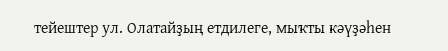тейештер ул. Олатайҙың етдилеге, мыҡты кәүҙәһен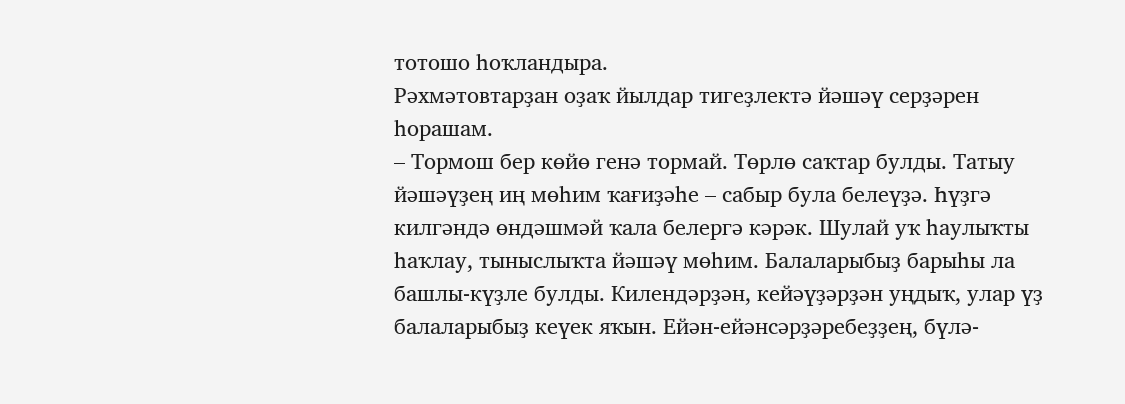тотошо һоҡландыра.
Рәхмәтовтарҙан оҙаҡ йылдар тигеҙлектә йәшәү серҙәрен һорашам.
– Тормош бер көйө генә тормай. Төрлө саҡтар булды. Татыу йәшәүҙең иң мөһим ҡағиҙәһе – сабыр була белеүҙә. Һүҙгә килгәндә өндәшмәй ҡала белергә кәрәк. Шулай уҡ һаулыҡты һаҡлау, тыныслыҡта йәшәү мөһим. Балаларыбыҙ барыһы ла башлы-күҙле булды. Килендәрҙән, кейәүҙәрҙән уңдыҡ, улар үҙ балаларыбыҙ кеүек яҡын. Ейән-ейәнсәрҙәребеҙҙең, бүлә-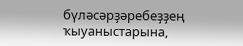бүләсәрҙәребеҙҙең ҡыуаныстарына,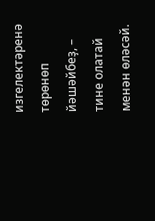изгелектәренә төрөнөп йәшәйбеҙ, – тине олатай менән өләсәй.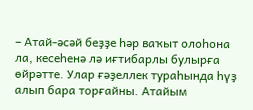– Атай-әсәй беҙҙе һәр ваҡыт олоһона ла, кесеһенә лә иғтибарлы булырға өйрәтте. Улар ғәҙеллек тураһында һүҙ алып бара торғайны. Атайым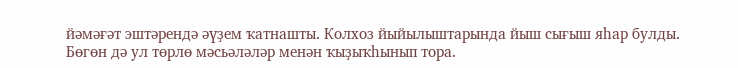йәмәғәт эштәрендә әүҙем ҡатнашты. Колхоз йыйылыштарында йыш сығыш яһар булды. Бөгөн дә ул төрлө мәсьәләләр менән ҡыҙыҡһынып тора.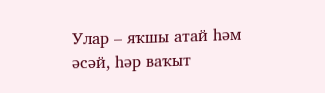Улар – яҡшы атай һәм әсәй, һәр ваҡыт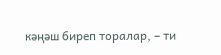кәңәш биреп торалар, – ти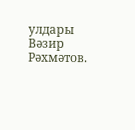улдары Вәзир Рәхмәтов.